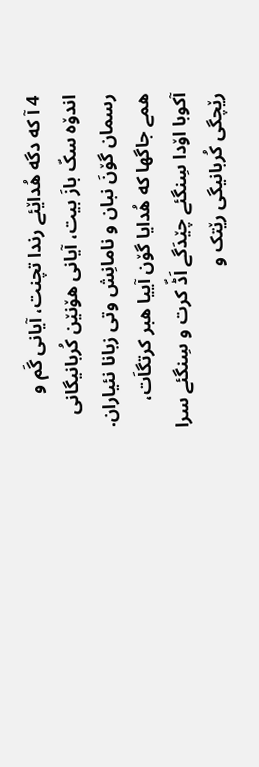4 آ که دگه هُداێئے رندا تچنت، آیانی گَم و اندۆه سکّ بازَ بیت، آیانی هۆنێن کُربانیگانی رسمان گۆنَ نبان و نامانِش وتی زبانا نئیاران.
همے جاگها که هُدایا گۆن آییا هبر کرتگاَت، آکوبا اۆدا سِنگئے چێدَگے اَڈّ کرت و سِنگئے سرا رێچگی کُربانیگی رێتک و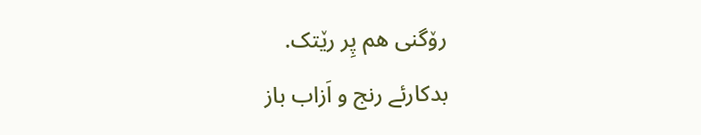رۆگنی هم پِر رێتک.
بدکارئے رنج و اَزاب باز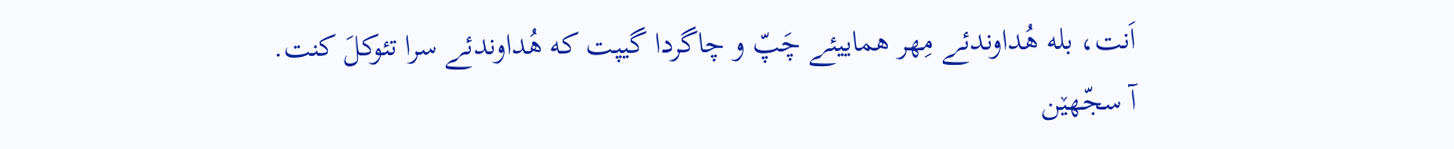اَنت، بله هُداوندئے مِهر هماییئے چَپّ و چاگردا گیپت که هُداوندئے سرا تئوکلَ کنت.
آ سجّهێن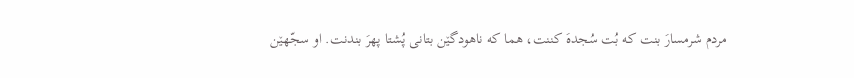مردم شرمسارَ بنت که بُت سُجدهَ کننت، هما که ناهودگێن بتانی پُشتا پهرَ بندنت. او سجّهێن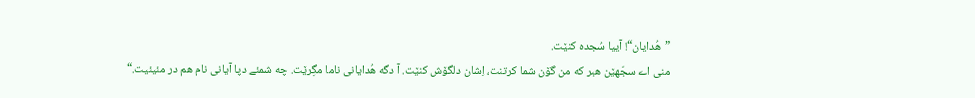”هُدایان“! آییا سُجده کنێت.
منی اے سجّهێن هبر که من گۆن شما کرتنت، اِشان دلگۆش کنێت. آ دگه هُدایانی ناما مگِرێت. چه شمئے دپا آیانی نام هم در مئیئیت.“